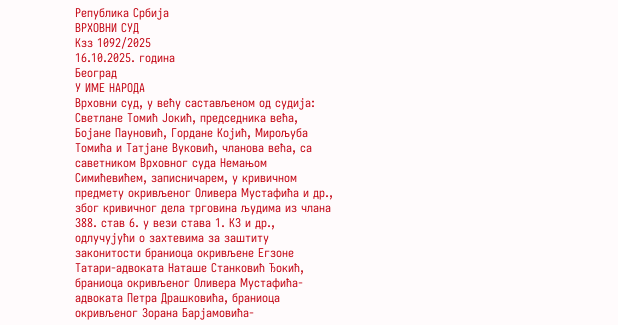Република Србија
ВРХОВНИ СУД
Кзз 1092/2025
16.10.2025. година
Београд
У ИМЕ НАРОДА
Врховни суд, у већу састављеном од судија: Светлане Томић Јокић, председника већа, Бојане Пауновић, Гордане Којић, Мирољуба Томића и Татјане Вуковић, чланова већа, са саветником Врховног суда Немањом Симићевићем, записничарем, у кривичном предмету окривљеног Оливера Мустафића и др., због кривичног дела трговина људима из члана 388. став 6. у вези става 1. КЗ и др., одлучујући о захтевима за заштиту законитости браниоца окривљене Егзоне Татари-адвоката Наташе Станковић Ђокић, браниоца окривљеног Оливера Мустафића-адвоката Петра Драшковића, браниоца окривљеног Зорана Барјамовића-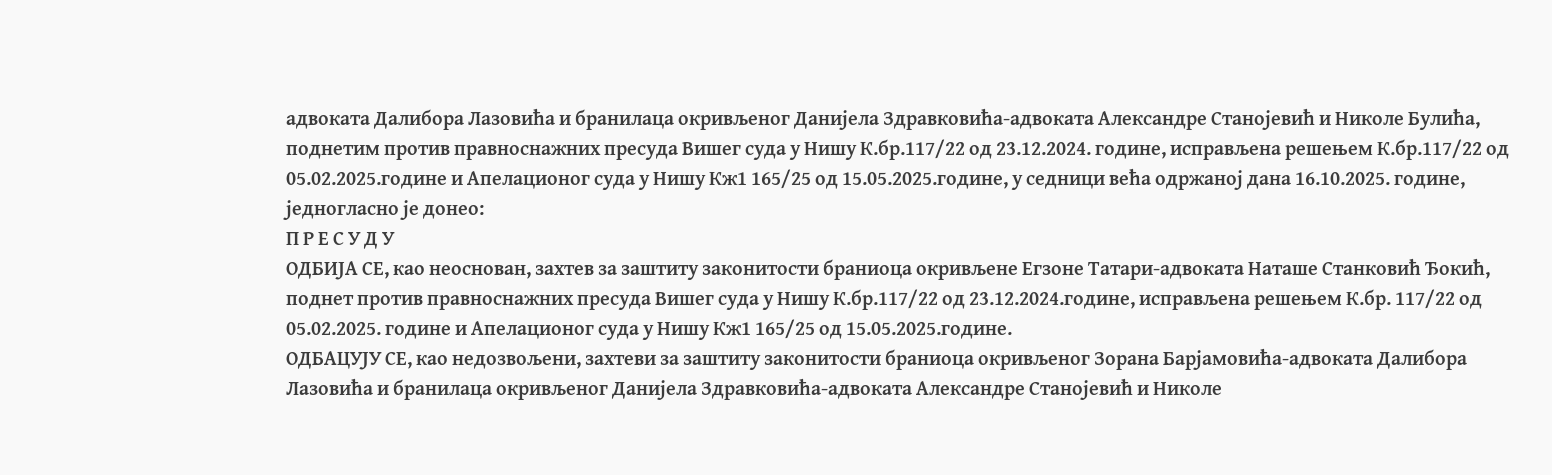адвоката Далибора Лазовића и бранилаца окривљеног Данијела Здравковића-адвоката Александре Станојевић и Николе Булића, поднетим против правноснажних пресуда Вишег суда у Нишу К.бр.117/22 од 23.12.2024. године, исправљена решењем К.бр.117/22 од 05.02.2025.године и Апелационог суда у Нишу Кж1 165/25 од 15.05.2025.године, у седници већа одржаној дана 16.10.2025. године, једногласно је донео:
П Р Е С У Д У
ОДБИЈА СЕ, као неоснован, захтев за заштиту законитости браниоца окривљене Егзоне Татари-адвоката Наташе Станковић Ђокић, поднет против правноснажних пресуда Вишег суда у Нишу К.бр.117/22 од 23.12.2024.године, исправљена решењем К.бр. 117/22 од 05.02.2025. године и Апелационог суда у Нишу Кж1 165/25 од 15.05.2025.године.
ОДБАЦУЈУ СЕ, као недозвољени, захтеви за заштиту законитости браниоца окривљеног Зорана Барјамовића-адвоката Далибора Лазовића и бранилаца окривљеног Данијела Здравковића-адвоката Александре Станојевић и Николе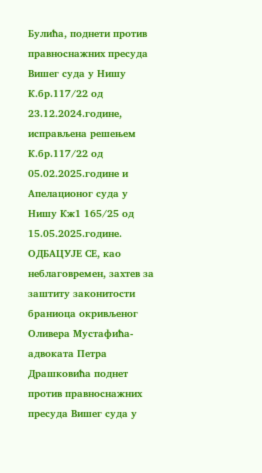Булића, поднети против правноснажних пресуда Вишег суда у Нишу К.бр.117/22 од 23.12.2024.године, исправљена решењем К.бр.117/22 од 05.02.2025.године и Апелационог суда у Нишу Кж1 165/25 од 15.05.2025.године.
ОДБАЦУЈЕ СЕ, као неблаговремен, захтев за заштиту законитости браниоца окривљеног Оливера Мустафића-адвоката Петра Драшковића поднет против правноснажних пресуда Вишег суда у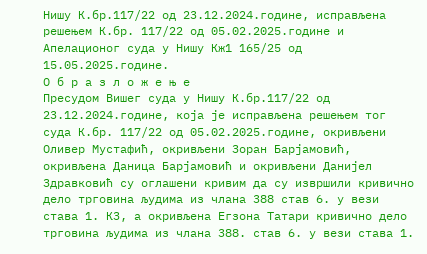Нишу К.бр.117/22 од 23.12.2024.године, исправљена решењем К.бр. 117/22 од 05.02.2025.године и Апелационог суда у Нишу Кж1 165/25 од 15.05.2025.године.
О б р а з л о ж е њ е
Пресудом Вишег суда у Нишу К.бр.117/22 од 23.12.2024.године, која је исправљена решењем тог суда К.бр. 117/22 од 05.02.2025.године, окривљени Оливер Мустафић, окривљени Зоран Барјамовић, окривљена Даница Барјамовић и окривљени Данијел Здравковић су оглашени кривим да су извршили кривично дело трговина људима из члана 388 став 6. у вези става 1. КЗ, а окривљена Егзона Татари кривично дело трговина људима из члана 388. став 6. у вези става 1.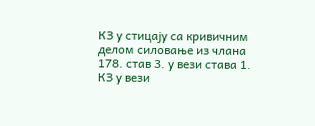КЗ у стицају са кривичним делом силовање из члана 178. став 3. у вези става 1. КЗ у вези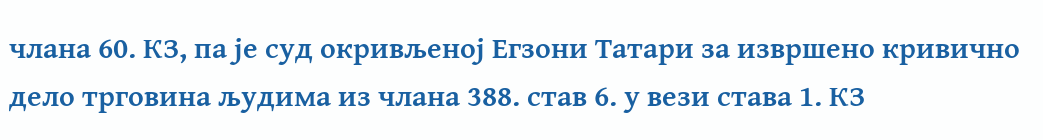члана 60. КЗ, па је суд окривљеној Егзони Татари за извршено кривично дело трговина људима из члана 388. став 6. у вези става 1. КЗ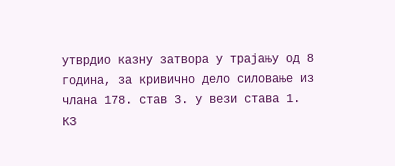утврдио казну затвора у трајању од 8 година, за кривично дело силовање из члана 178. став 3. у вези става 1. КЗ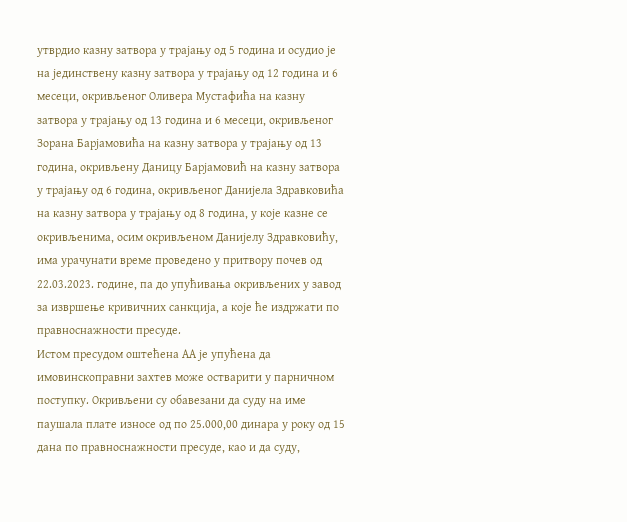утврдио казну затвора у трајању од 5 година и осудио је на јединствену казну затвора у трајању од 12 година и 6 месеци, окривљеног Оливера Мустафића на казну затвора у трајању од 13 година и 6 месеци, окривљеног Зорана Барјамовића на казну затвора у трајању од 13 година, окривљену Даницу Барјамовић на казну затвора у трајању од 6 година, окривљеног Данијела Здравковића на казну затвора у трајању од 8 година, у које казне се окривљенима, осим окривљеном Данијелу Здравковићу, има урачунати време проведено у притвору почев од 22.03.2023. године, па до упућивања окривљених у завод за извршење кривичних санкција, а које ће издржати по правноснажности пресуде.
Истом пресудом оштећена АА је упућена да имовинскоправни захтев може остварити у парничном поступку. Окривљени су обавезани да суду на име паушала плате износе од по 25.000,00 динара у року од 15 дана по правноснажности пресуде, као и да суду,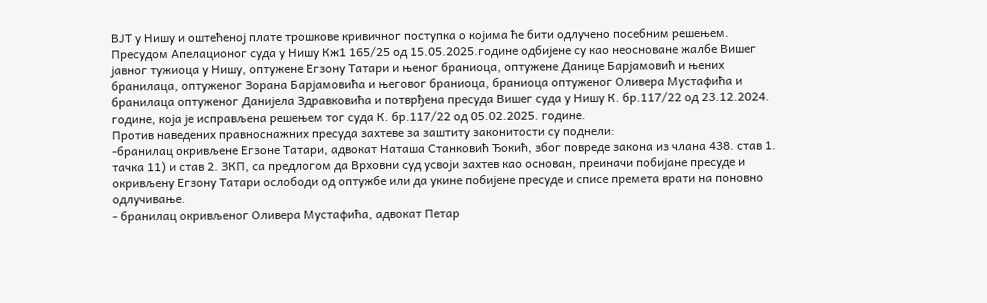ВЈТ у Нишу и оштећеној плате трошкове кривичног поступка о којима ће бити одлучено посебним решењем.
Пресудом Апелационог суда у Нишу Кж1 165/25 од 15.05.2025.године одбијене су као неосноване жалбе Вишег јавног тужиоца у Нишу, оптужене Егзону Татари и њеног браниоца, оптужене Данице Барјамовић и њених бранилаца, оптуженог Зорана Барјамовића и његовог браниоца, браниоца оптуженог Оливера Мустафића и бранилаца оптуженог Данијела Здравковића и потврђена пресуда Вишег суда у Нишу К. бр.117/22 од 23.12.2024. године, која је исправљена решењем тог суда К. бр.117/22 од 05.02.2025. године.
Против наведених правноснажних пресуда захтеве за заштиту законитости су поднели:
-бранилац окривљене Егзоне Татари, адвокат Наташа Станковић Ђокић, због повреде закона из члана 438. став 1. тачка 11) и став 2. ЗКП, са предлогом да Врховни суд усвоји захтев као основан, преиначи побијане пресуде и окривљену Егзону Татари ослободи од оптужбе или да укине побијене пресуде и списе премета врати на поновно одлучивање.
- бранилац окривљеног Оливера Мустафића, адвокат Петар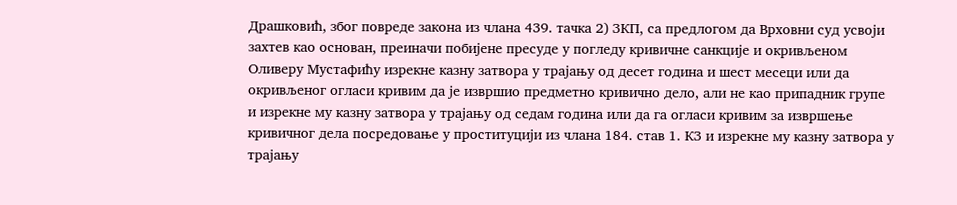Драшковић, због повреде закона из члана 439. тачка 2) ЗКП, са предлогом да Врховни суд усвоји захтев као основан, преиначи побијене пресуде у погледу кривичне санкције и окривљеном Оливеру Мустафићу изрекне казну затвора у трајању од десет година и шест месеци или да окривљеног огласи кривим да је извршио предметно кривично дело, али не као припадник групе и изрекне му казну затвора у трајању од седам година или да га огласи кривим за извршење кривичног дела посредовање у проституцији из члана 184. став 1. КЗ и изрекне му казну затвора у трајању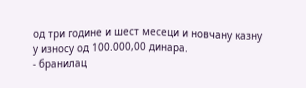од три године и шест месеци и новчану казну у износу од 100.000,00 динара.
- бранилац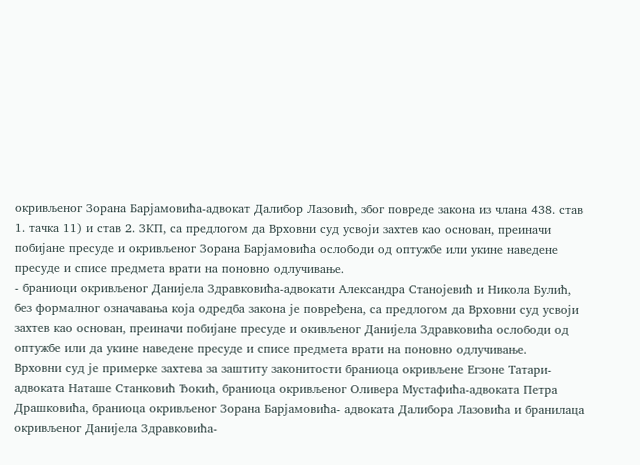окривљеног Зорана Барјамовића-адвокат Далибор Лазовић, због повреде закона из члана 438. став 1. тачка 11) и став 2. ЗКП, са предлогом да Врховни суд усвоји захтев као основан, преиначи побијане пресуде и окривљеног Зорана Барјамовића ослободи од оптужбе или укине наведене пресуде и списе предмета врати на поновно одлучивање.
- браниоци окривљеног Данијела Здравковића-адвокати Александра Станојевић и Никола Булић, без формалног означавања која одредба закона је повређена, са предлогом да Врховни суд усвоји захтев као основан, преиначи побијане пресуде и окивљеног Данијела Здравковића ослободи од оптужбе или да укине наведене пресуде и списе предмета врати на поновно одлучивање.
Врховни суд је примерке захтева за заштиту законитости браниоца окривљене Егзоне Татари-адвоката Наташе Станковић Ђокић, браниоца окривљеног Оливера Мустафића-адвоката Петра Драшковића, браниоца окривљеног Зорана Барјамовића- адвоката Далибора Лазовића и бранилаца окривљеног Данијела Здравковића-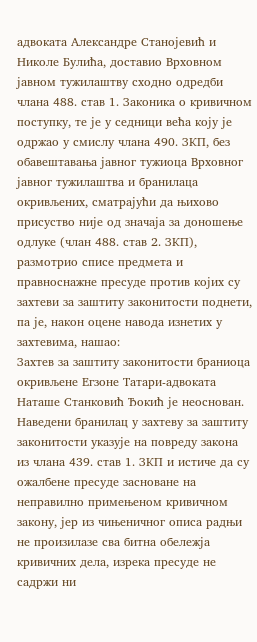адвоката Александре Станојевић и Николе Булића, доставио Врховном јавном тужилаштву сходно одредби члана 488. став 1. Законика о кривичном поступку, те је у седници већа коју је одржао у смислу члана 490. ЗКП, без обавештавања јавног тужиоца Врховног јавног тужилаштва и бранилаца окривљених, сматрајући да њихово присуство није од значаја за доношење одлуке (члан 488. став 2. ЗКП), размотрио списе предмета и правноснажне пресуде против којих су захтеви за заштиту законитости поднети, па је, након оцене навода изнетих у захтевима, нашао:
Захтев за заштиту законитости браниоца окривљене Егзоне Татари-адвоката Наташе Станковић Ђокић је неоснован.
Наведени бранилац у захтеву за заштиту законитости указује на повреду закона из члана 439. став 1. ЗКП и истиче да су ожалбене пресуде засноване на неправилно примењеном кривичном закону, јер из чињеничног описа радњи не произилазе сва битна обележја кривичних дела, изрека пресуде не садржи ни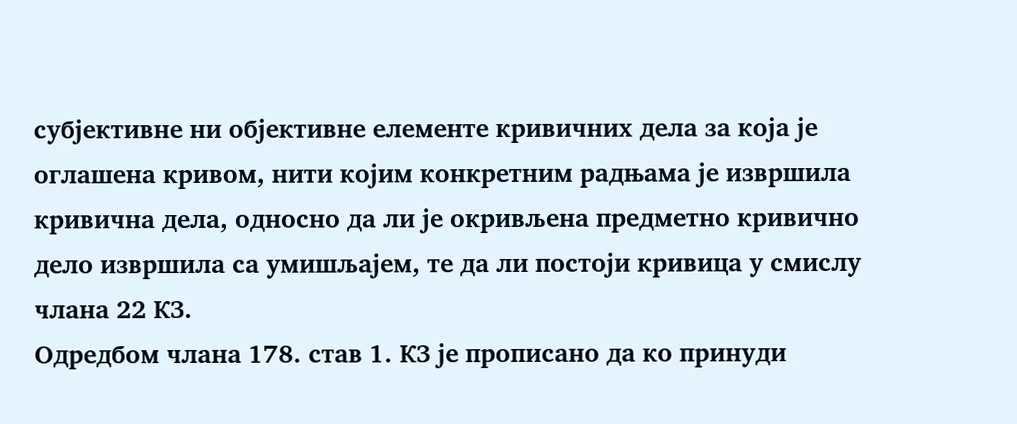субјективне ни објективне елементе кривичних дела за која је оглашена кривом, нити којим конкретним радњама је извршила кривична дела, односно да ли је окривљена предметно кривично дело извршила са умишљајем, те да ли постоји кривица у смислу члана 22 КЗ.
Одредбом члана 178. став 1. КЗ је прописано да ко принуди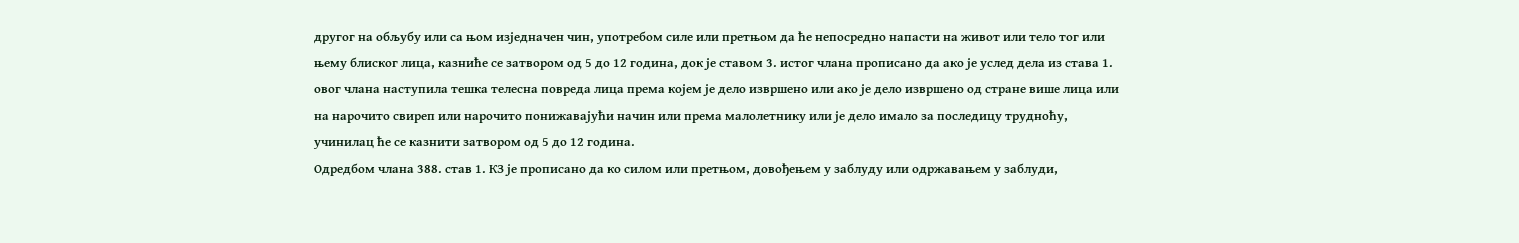другог на обљубу или са њом изједначен чин, употребом силе или претњом да ће непосредно напасти на живот или тело тог или њему блиског лица, казниће се затвором од 5 до 12 година, док је ставом 3. истог члана прописано да ако је услед дела из става 1. овог члана наступила тешка телесна повреда лица према којем је дело извршено или ако је дело извршено од стране више лица или на нарочито свиреп или нарочито понижавајући начин или према малолетнику или је дело имало за последицу трудноћу, учинилац ће се казнити затвором од 5 до 12 година.
Одредбом члана 388. став 1. КЗ је прописано да ко силом или претњом, довођењем у заблуду или одржавањем у заблуди,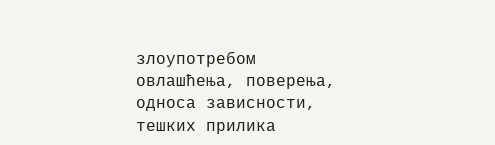злоупотребом овлашћења, поверења, односа зависности, тешких прилика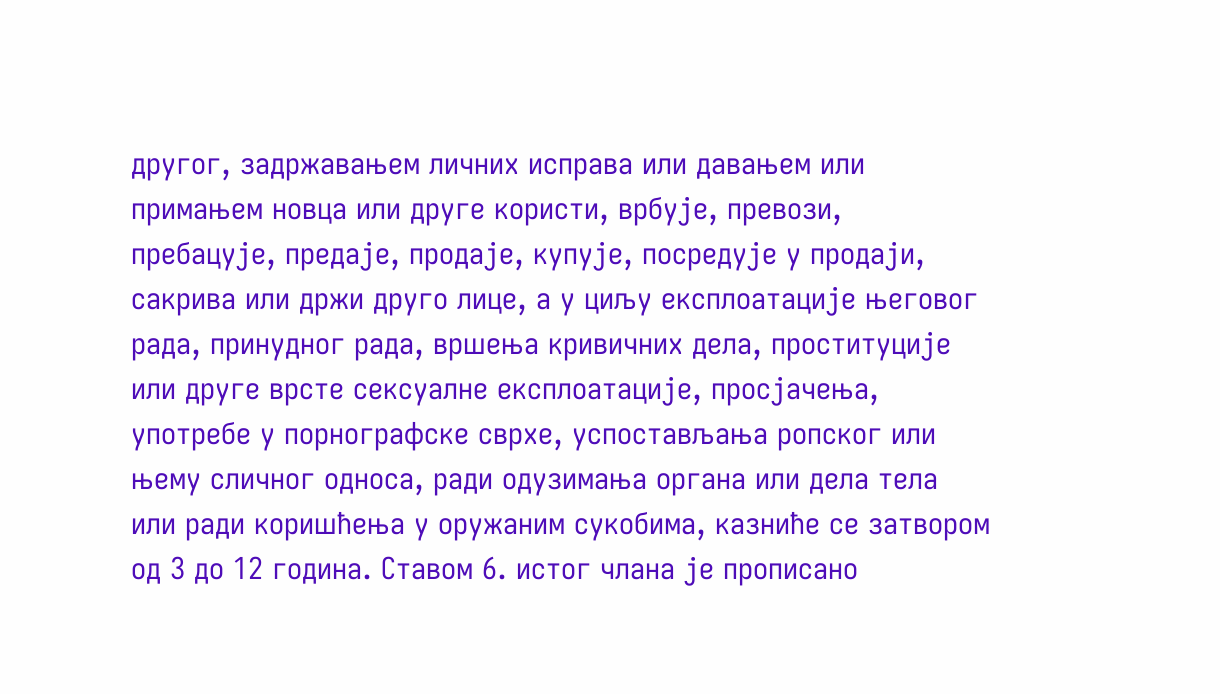другог, задржавањем личних исправа или давањем или примањем новца или друге користи, врбује, превози, пребацује, предаје, продаје, купује, посредује у продаји, сакрива или држи друго лице, а у циљу експлоатације његовог рада, принудног рада, вршења кривичних дела, проституције или друге врсте сексуалне експлоатације, просјачења, употребе у порнографске сврхе, успостављања ропског или њему сличног односа, ради одузимања органа или дела тела или ради коришћења у оружаним сукобима, казниће се затвором од 3 до 12 година. Ставом 6. истог члана је прописано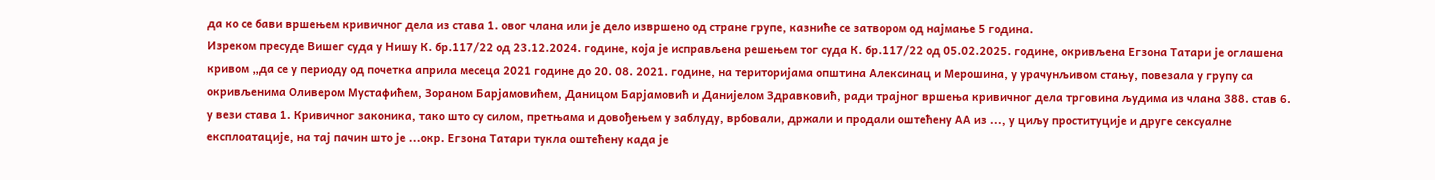да ко се бави вршењем кривичног дела из става 1. овог члана или је дело извршено од стране групе, казниће се затвором од најмање 5 година.
Изреком пресуде Вишег суда у Нишу К. бр.117/22 од 23.12.2024. године, која је исправљена решењем тог суда К. бр.117/22 од 05.02.2025. године, окривљена Eгзона Татари је оглашена кривом „да се у периоду од почетка априла месеца 2021 године до 20. 08. 2021. године, на територијама општина Алексинац и Мерошина, у урачунљивом стању, повезала у групу са окривљенима Оливером Mустафићем, Зораном Барјамовићем, Даницом Барјамовић и Данијелом Здравковић, ради трајног вршења кривичног дела трговина људима из члана 388. став 6. у вези става 1. Кривичног законика, тако што су силом, претњама и довођењем у заблуду, врбовали, држали и продали оштећену АА из ..., у циљу проституције и друге сексуалне експлоатације, на тај пачин што је ...окр. Егзона Татари тукла оштећену када је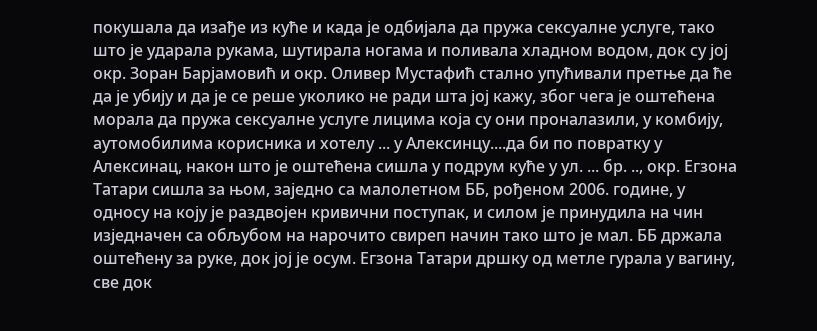покушала да изађе из куће и када је одбијала да пружа сексуалне услуге, тако што је ударала рукама, шутирала ногама и поливала хладном водом, док су јој окр. Зоран Барјамовић и окр. Оливер Мустафић стално упућивали претње да ће да је убију и да је се реше уколико не ради шта јој кажу, због чега је оштећена морала да пружа сексуалне услуге лицима која су они проналазили, у комбију, аутомобилима корисника и хотелу ... у Алексинцу....да би по повратку у Алексинац, након што је оштећена сишла у подрум куће у ул. ... бр. .., окр. Егзона Татари сишла за њом, заједно са малолетном ББ, рођеном 2006. године, у односу на коју је раздвојен кривични поступак, и силом је принудила на чин изједначен са обљубом на нарочито свиреп начин тако што је мал. ББ држала оштећену за руке, док јој је осум. Егзона Татари дршку од метле гурала у вагину, све док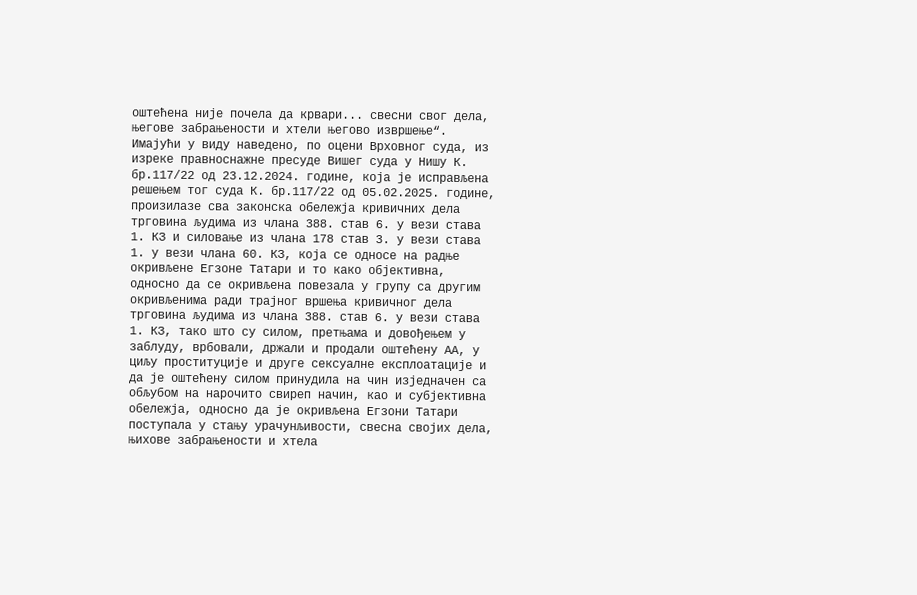оштећена није почела да крвари... свесни свог дела, његове забрањености и хтели његово извршење“.
Имајући у виду наведено, по оцени Врховног суда, из изреке правноснажне пресуде Вишег суда у Нишу К. бр.117/22 од 23.12.2024. године, која је исправљена решењем тог суда К. бр.117/22 од 05.02.2025. године, произилазе сва законска обележја кривичних дела трговина људима из члана 388. став 6. у вези става 1. КЗ и силовање из члана 178 став 3. у вези става 1. у вези члана 60. КЗ, која се односе на радње окривљене Егзоне Татари и то како објективна, односно да се окривљена повезала у групу са другим окривљенима ради трајног вршења кривичног дела трговина људима из члана 388. став 6. у вези става 1. КЗ, тако што су силом, претњама и довођењем у заблуду, врбовали, држали и продали оштећену АА, у циљу проституције и друге сексуалне експлоатације и да је оштећену силом принудила на чин изједначен са обљубом на нарочито свиреп начин, као и субјективна обележја, односно да је окривљена Егзони Татари поступала у стању урачунљивости, свесна својих дела, њихове забрањености и хтела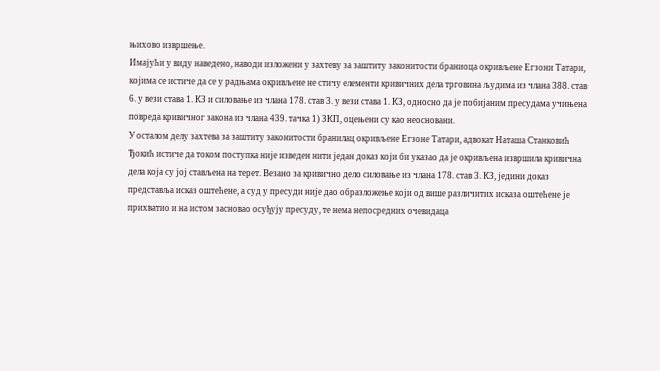њихово извршење.
Имајући у виду наведено, наводи изложени у захтеву за заштиту законитости браниоца окривљене Егзони Татари, којима се истиче да се у радњама окривљене не стичу елементи кривичних дела трговина људима из члана 388. став 6. у вези става 1. КЗ и силовање из члана 178. став 3. у вези става 1. КЗ, односно да је побијаним пресудама учињена повреда кривичног закона из члана 439. тачка 1) ЗКП, оцењени су као неосновани.
У осталом делу захтева за заштиту законитости бранилац окривљене Eгзоне Татари, адвокат Наташа Станковић Ђокић истиче да током поступка није изведен нити један доказ који би указао да је окривљена извршила кривична дела која су јој стављена на терет. Везано за кривично дело силовање из члана 178. став 3. КЗ, једини доказ представља исказ оштећене, а суд у пресуди није дао образложење који од више различитих исказа оштећене је прихватио и на истом засновао осуђују пресуду, те нема непосредних очевидаца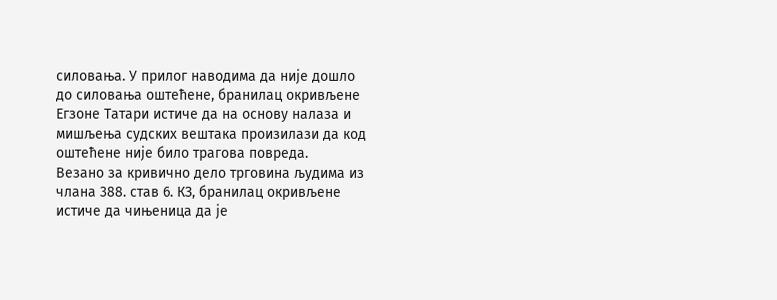силовања. У прилог наводима да није дошло до силовања оштећене, бранилац окривљене Егзоне Татари истиче да на основу налаза и мишљења судских вештака произилази да код оштећене није било трагова повреда.
Везано за кривично дело трговина људима из члана 388. став 6. КЗ, бранилац окривљене истиче да чињеница да је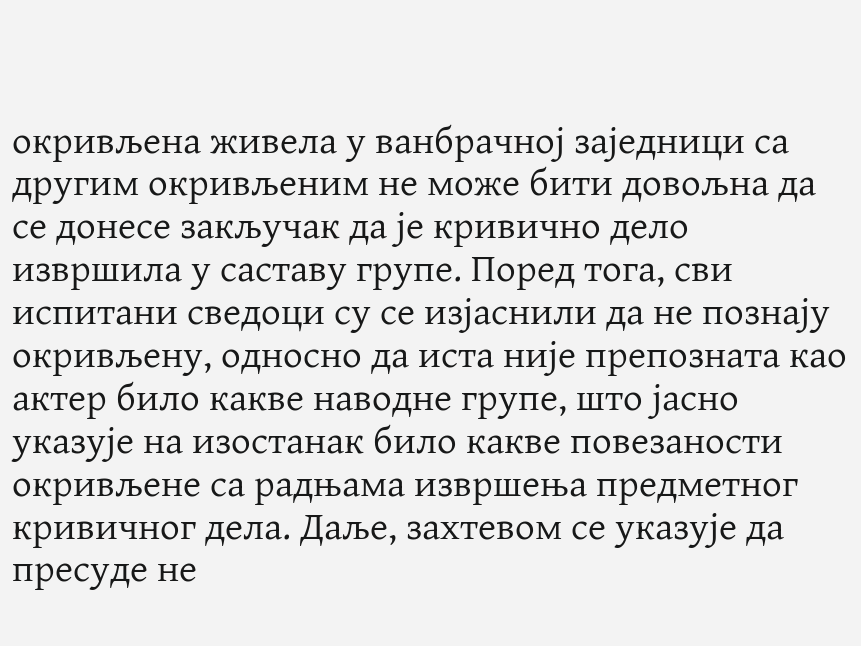окривљена живела у ванбрачној заједници са другим окривљеним не може бити довољна да се донесе закључак да је кривично дело извршила у саставу групе. Поред тога, сви испитани сведоци су се изјаснили да не познају окривљену, односно да иста није препозната као актер било какве наводне групе, што јасно указује на изостанак било какве повезаности окривљене са радњама извршења предметног кривичног дела. Даље, захтевом се указује да пресуде не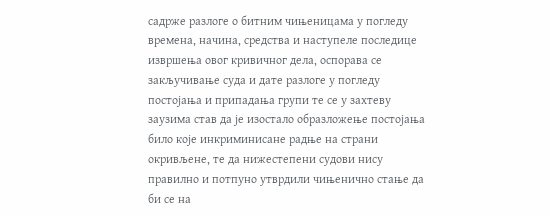садрже разлоге о битним чињеницама у погледу времена, начина, средства и наступеле последице извршења овог кривичног дела, оспорава се закључивање суда и дате разлоге у погледу постојања и припадања групи те се у захтеву заузима став да је изостало образложење постојања било које инкриминисане радње на страни окривљене, те да нижестепени судови нису правилно и потпуно утврдили чињенично стање да би се на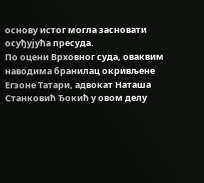основу истог могла засновати осуђујућа пресуда.
По оцени Врховног суда, оваквим наводима бранилац окривљене Егзоне Татари, адвокат Наташа Станковић Ђокић у овом делу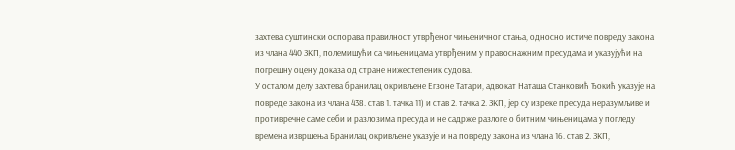захтева суштински оспорава правилност утврђеног чињеничног стања, односно истиче повреду закона из члана 440 ЗКП, полемишући са чињеницама утврђеним у правоснажним пресудама и указујући на погрешну оцену доказа од стране нижестепеник судова.
У осталом делу захтева бранилац окривљене Егзоне Татари, адвокат Наташа Станковић Ђокић указује на повреде закона из члана 438. став 1. тачка 11) и став 2. тачка 2. ЗКП, јер су изреке пресуда неразумљиве и противречне саме себи и разлозима пресуда и не садрже разлоге о битним чињеницама у погледу времена извршења Бранилац окривљене указује и на повреду закона из члана 16. став 2. ЗКП,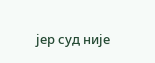јер суд није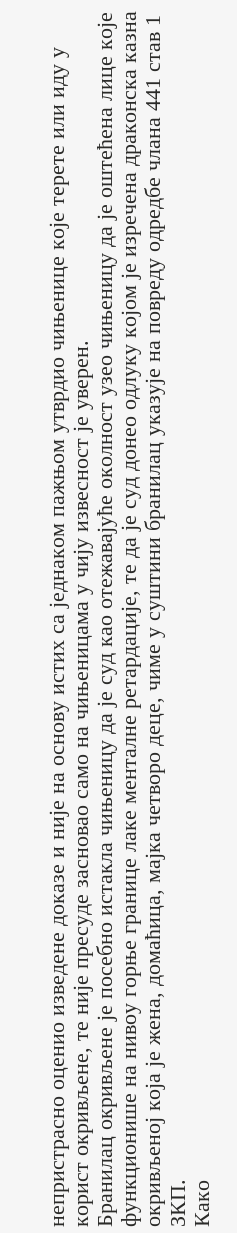непристрасно оценио изведене доказе и није на основу истих са једнаком пажњом утврдио чињенице које терете или иду у корист окривљене, те није пресуде засновао само на чињеницама у чију извесност је уверен.
Бранилац окривљене је посебно истакла чињеницу да је суд као отежавајуће околност узео чињеницу да је оштећена лице које функционише на нивоу горње границе лаке менталне ретардације, те да је суд донео одлуку којом је изречена драконска казна окривљеној која је жена, домаћица, мајка четворо деце, чиме у суштини бранилац указује на повреду одредбе члана 441 став 1 ЗКП.
Како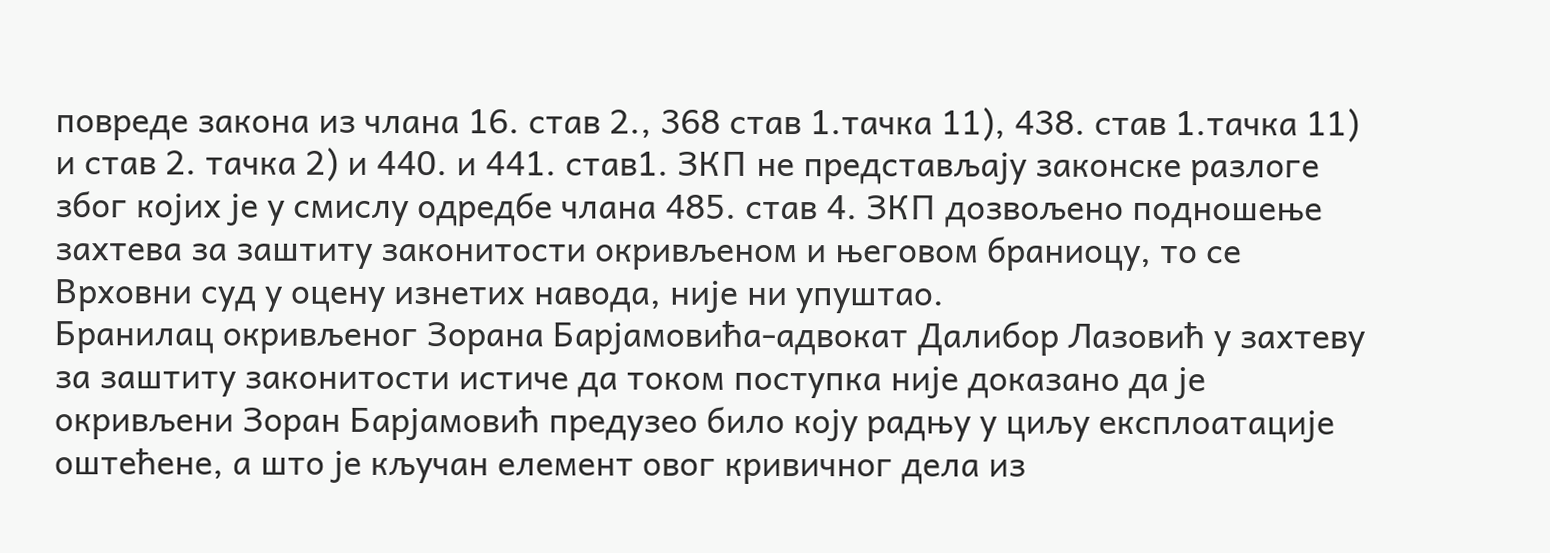повреде закона из члана 16. став 2., 368 став 1.тачка 11), 438. став 1.тачка 11) и став 2. тачка 2) и 440. и 441. став1. ЗКП не представљају законске разлоге због којих је у смислу одредбе члана 485. став 4. ЗКП дозвољено подношење захтева за заштиту законитости окривљеном и његовом браниоцу, то се Врховни суд у оцену изнетих навода, није ни упуштао.
Бранилац окривљеног Зорана Барјамовића-адвокат Далибор Лазовић у захтеву за заштиту законитости истиче да током поступка није доказано да је окривљени Зоран Барјамовић предузео било коју радњу у циљу експлоатације оштећене, а што је кључан елемент овог кривичног дела из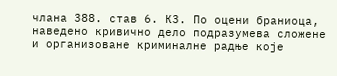члана 388. став 6. КЗ. По оцени браниоца, наведено кривично дело подразумева сложене и организоване криминалне радње које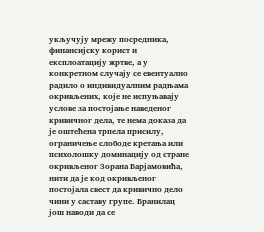укључују мрежу посредника, финансијску корист и експлоатацију жртве, а у конкретном случају се евентуално радило о индивидуалним радњама окривљених, које не испуњавају услове за постојање наведеног кривичног дела, те нема доказа да је оштећена трпела присилу, ограничење слободе кретања или психолошку доминацију од стране окривљеног Зорана Барјамовића, нити да је код окривљеног постојала свест да кривично дело чини у саставу групе. Бранилац још наводи да се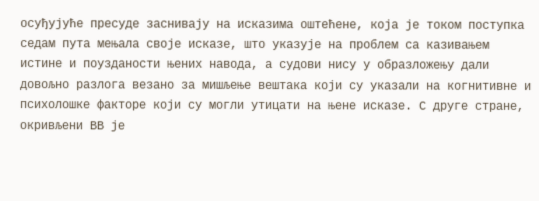осуђујуће пресуде заснивају на исказима оштећене, која је током поступка седам пута мењала своје исказе, што указује на проблем са казивањем истине и поузданости њених навода, а судови нису у образложењу дали довољно разлога везано за мишљење вештака који су указали на когнитивне и психолошке факторе који су могли утицати на њене исказе. С друге стране, окривљени ВВ је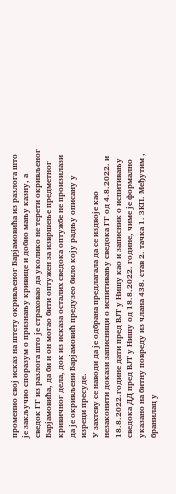променио свој исказ на штету окривљеног Барјамовића из разлога што је закључио споразум о признању кривице и добио мању казну, а сведок ГГ из разлога што је страховао да уколико не терети окривљеног Барјамовића, да би и он могао бити оптужен за извршење предметног кривичног дела, док из исказа осталих сведока оптужбе не произилази да је окривљени Барјамовић предузео било коју радњу описану у изреци пресуде.
У захтеву се наводи да је одбрана предлагала да се издвоје као незаконити докази записници о испитивању сведока ГГ од 4.8.2022. и 18.8.2022.године дати пред ВЈТ у Нишу као и записник о испитивању сведока ДД пред ВЈТ у Нишу од 18.8.2022. године, чиме је формално указано на битну повреду из члана 438. став 2. тачка 1. ЗКП. Међутим , бранилац у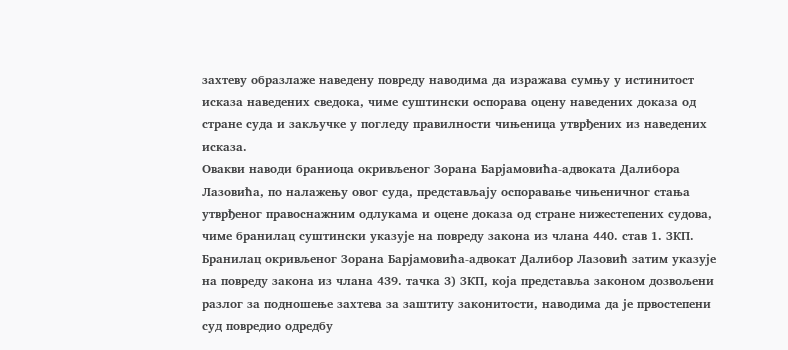захтеву образлаже наведену повреду наводима да изражава сумњу у истинитост исказа наведених сведока, чиме суштински оспорава оцену наведених доказа од стране суда и закључке у погледу правилности чињеница утврђених из наведених исказа.
Овакви наводи браниоца окривљеног Зорана Барјамовића-адвоката Далибора Лазовића, по налажењу овог суда, представљају оспоравање чињеничног стања утврђеног правоснажним одлукама и оцене доказа од стране нижестепених судова, чиме бранилац суштински указује на повреду закона из члана 440. став 1. ЗКП.
Бранилац окривљеног Зорана Барјамовића-адвокат Далибор Лазовић затим указује на повреду закона из члана 439. тачка 3) ЗКП, која представља законом дозвољени разлог за подношење захтева за заштиту законитости, наводима да је првостепени суд повредио одредбу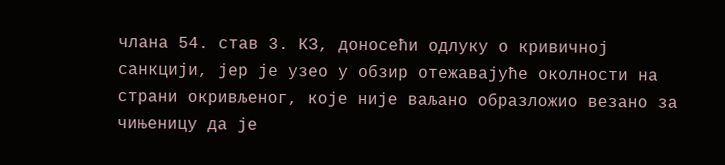члана 54. став 3. КЗ, доносећи одлуку о кривичној санкцији, јер је узео у обзир отежавајуће околности на страни окривљеног, које није ваљано образложио везано за чињеницу да је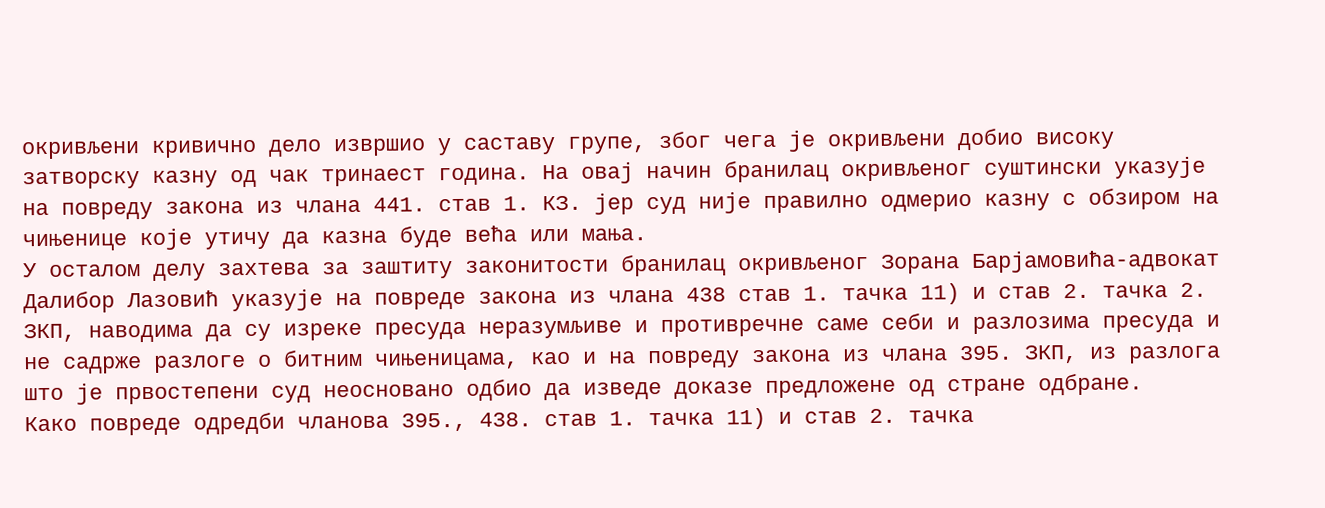окривљени кривично дело извршио у саставу групе, због чега је окривљени добио високу затворску казну од чак тринаест година. На овај начин бранилац окривљеног суштински указује на повреду закона из члана 441. став 1. КЗ. јер суд није правилно одмерио казну с обзиром на чињенице које утичу да казна буде већа или мања.
У осталом делу захтева за заштиту законитости бранилац окривљеног Зорана Барјамовића-адвокат Далибор Лазовић указује на повреде закона из члана 438 став 1. тачка 11) и став 2. тачка 2. ЗКП, наводима да су изреке пресуда неразумљиве и противречне саме себи и разлозима пресуда и не садрже разлоге о битним чињеницама, као и на повреду закона из члана 395. ЗКП, из разлога што је првостепени суд неосновано одбио да изведе доказе предложене од стране одбране.
Како повреде одредби чланова 395., 438. став 1. тачка 11) и став 2. тачка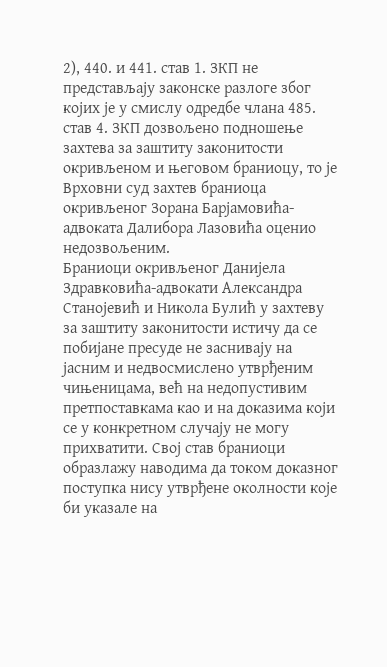2), 440. и 441. став 1. ЗКП не представљају законске разлоге због којих је у смислу одредбе члана 485. став 4. ЗКП дозвољено подношење захтева за заштиту законитости окривљеном и његовом браниоцу, то је Врховни суд захтев браниоца окривљеног Зорана Барјамовића-адвоката Далибора Лазовића оценио недозвољеним.
Браниоци окривљеног Данијела Здравковића-адвокати Александра Станојевић и Никола Булић у захтеву за заштиту законитости истичу да се побијане пресуде не заснивају на јасним и недвосмислено утврђеним чињеницама, већ на недопустивим претпоставкама као и на доказима који се у конкретном случају не могу прихватити. Свој став браниоци образлажу наводима да током доказног поступка нису утврђене околности које би указале на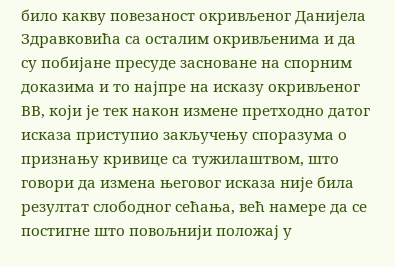било какву повезаност окривљеног Данијела Здравковића са осталим окривљенима и да су побијане пресуде засноване на спорним доказима и то најпре на исказу окривљеног ВВ, који је тек након измене претходно датог исказа приступио закључењу споразума о признању кривице са тужилаштвом, што говори да измена његовог исказа није била резултат слободног сећања, већ намере да се постигне што повољнији положај у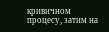кривичном процесу, затим на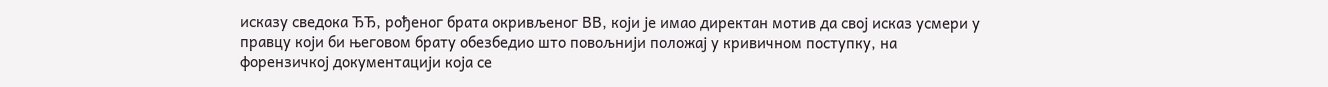исказу сведока ЂЂ, рођеног брата окривљеног ВВ, који је имао директан мотив да свој исказ усмери у правцу који би његовом брату обезбедио што повољнији положај у кривичном поступку, на форензичкој документацији која се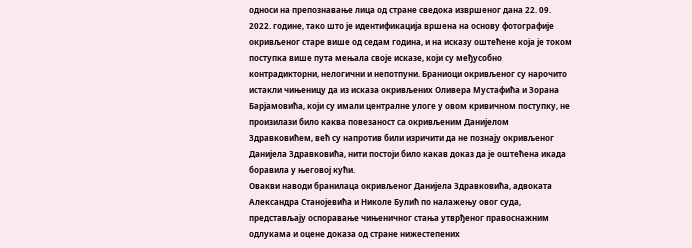односи на препознавање лица од стране сведока извршеног дана 22. 09. 2022. године, тако што је идентификација вршена на основу фотографије окривљеног старе више од седам година, и на исказу оштећене која је током поступка више пута мењала своје исказе, који су међусобно контрадикторни, нелогични и непотпуни. Браниоци окривљеног су нарочито истакли чињеницу да из исказа окривљених Оливера Мустафића и Зорана Барјамовића, који су имали централне улоге у овом кривичном поступку, не произилази било каква повезаност са окривљеним Данијелом Здравковићем, већ су напротив били изричити да не познају окривљеног Данијела Здравковића, нити постоји било какав доказ да је оштећена икада боравила у његовој кући.
Овакви наводи бранилаца окривљеног Данијела Здравковића, адвоката Александра Станојевића и Николе Булић по налажењу овог суда, представљају оспоравање чињеничног стања утврђеног правоснажним одлукама и оцене доказа од стране нижестепених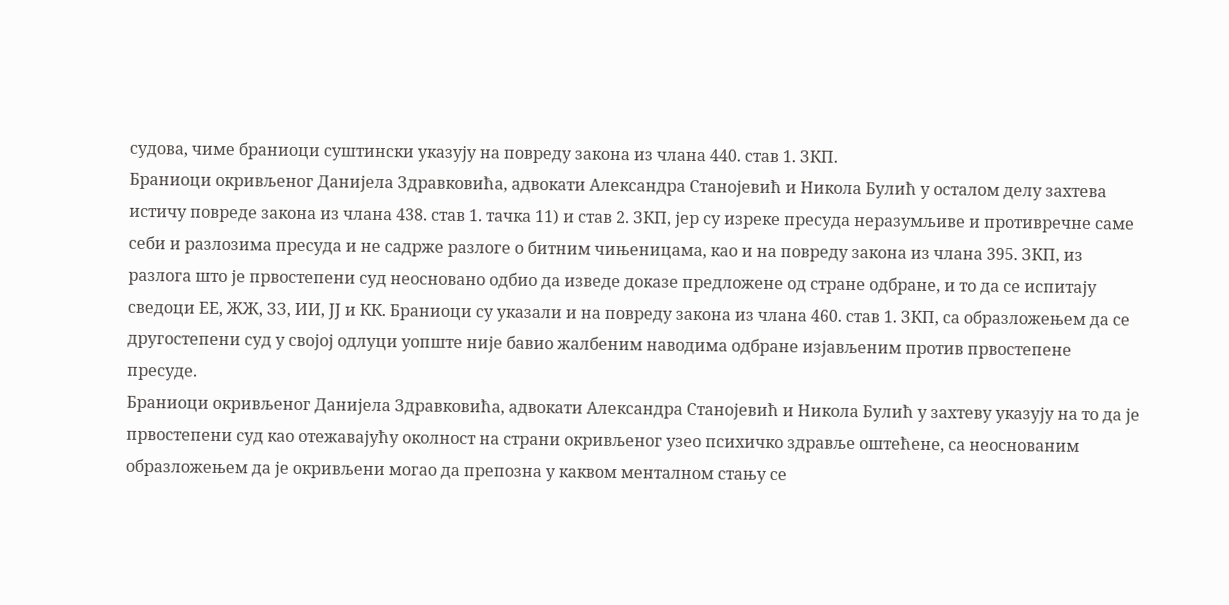судова, чиме браниоци суштински указују на повреду закона из члана 440. став 1. ЗКП.
Браниоци окривљеног Данијела Здравковића, адвокати Александра Станојевић и Никола Булић у осталом делу захтева истичу повреде закона из члана 438. став 1. тачка 11) и став 2. ЗКП, јер су изреке пресуда неразумљиве и противречне саме себи и разлозима пресуда и не садрже разлоге о битним чињеницама, као и на повреду закона из члана 395. ЗКП, из разлога што је првостепени суд неосновано одбио да изведе доказе предложене од стране одбранe, и то да се испитају сведоци ЕЕ, ЖЖ, ЗЗ, ИИ, ЈЈ и КК. Браниоци су указали и на повреду закона из члана 460. став 1. ЗКП, са образложењем да се другостепени суд у својој одлуци уопште није бавио жалбеним наводима одбране изјављеним против првостепене пресуде.
Браниоци окривљеног Данијела Здравковића, адвокати Александра Станојевић и Никола Булић у захтеву указују на то да је првостепени суд као отежавајућу околност на страни окривљеног узео психичко здравље оштећене, са неоснованим образложењем да је окривљени могао да препозна у каквом менталном стању се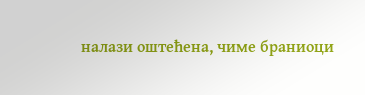налази оштећена, чиме браниоци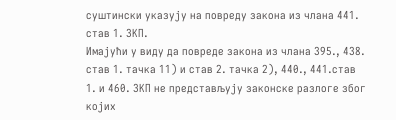суштински указују на повреду закона из члана 441. став 1. ЗКП.
Имајући у виду да повреде закона из члана 395., 438. став 1. тачка 11) и став 2. тачка 2), 440., 441.став 1. и 460. ЗКП не представљују законске разлоге због којих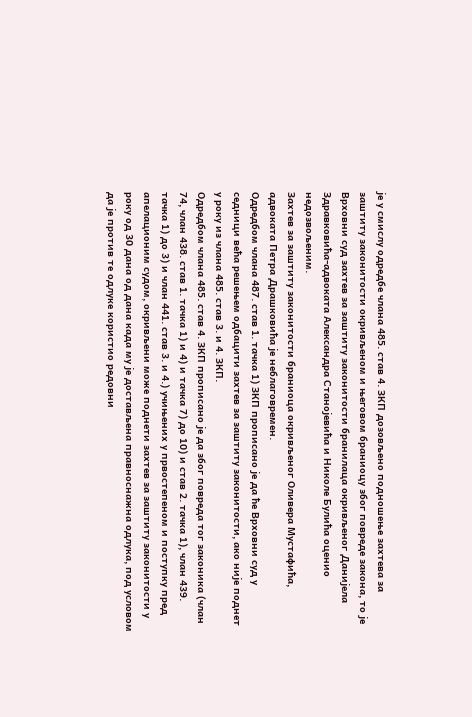је у смислу одредбе члана 485. став 4. ЗКП дозовљено подношење захтева за заштиту законитости окривљеном и његовом браниоцу због повреде закона, то је Врховни суд захтев за заштиту законитости бранилаца окривљеног Данијела Здравковића-адвоката Александра Станојевића и Николе Булића оценио недозвољеним.
Захтев за заштиту законитости браниоца окривљеног Оливера Мустафића, адвоката Петра Драшковића је неблаговремен.
Одредбом члана 487. став 1. тачка 1) ЗКП прописано је да ће Врховни суд у седници већа решењем одбацити захтев за заштиту законитости, ако није поднет у року из члана 485. став 3. и 4. ЗКП.
Одредбом члана 485. став 4. ЗКП прописано је да због повреда тог законика (члан 74, члан 438. став 1. тачка 1) и 4) и тачка 7) до 10) и став 2. тачка 1), члан 439. тачка 1) до 3) и члан 441. став 3. и 4.) учињених у првостепеном и поступку пред апелационим судом, окривљени може поднети захтев за заштиту законитости у року од 30 дана од дана када му је достављена правноснажна одлука, под условом да је против те одлуке користио редовни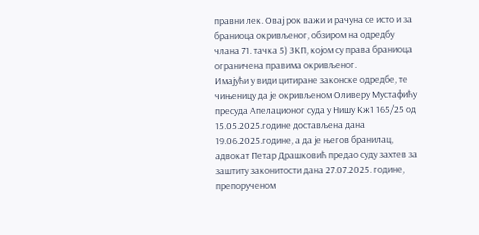правни лек. Овај рок важи и рачуна се исто и за браниоца окривљеног, обзиром на одредбу члана 71. тачка 5) ЗКП, којом су права браниоца ограничена правима окривљеног.
Имајући у види цитиране законске одредбе, те чињеницу да је окривљеном Оливеру Мустафићу пресуда Апелационог суда у Нишу Кж1 165/25 од 15.05.2025.године достављена дана 19.06.2025.године, а да је његов бранилац, адвокат Петар Драшковић предао суду захтев за заштиту законитости дана 27.07.2025. године, препорученом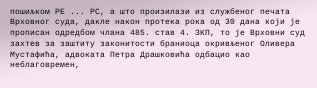пошиљком РЕ ... РС, а што произилази из службеног печата Врховног суда, дакле након протека рока од 30 дана који је прописан одредбом члана 485. став 4. ЗКП, то је Врховни суд захтев за заштиту законитости браниоца окривљеног Оливера Мустафића, адвоката Петра Драшковића одбацио као неблаговремен,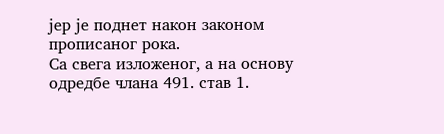јер је поднет након законом прописаног рока.
Са свега изложеног, а на основу одредбе члана 491. став 1.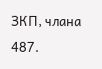ЗКП, члана 487.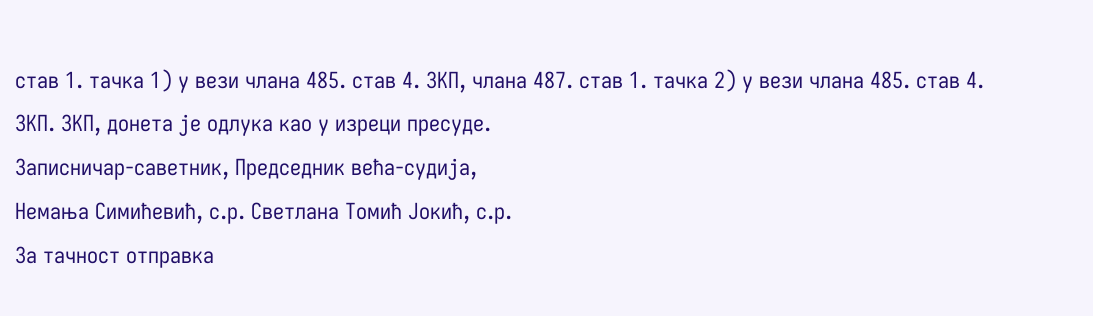став 1. тачка 1) у вези члана 485. став 4. ЗКП, члана 487. став 1. тачка 2) у вези члана 485. став 4. ЗКП. ЗКП, донета је одлука као у изреци пресуде.
Записничар-саветник, Председник већа-судија,
Немања Симићевић, с.р. Светлана Томић Јокић, с.р.
За тачност отправка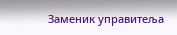Заменик управитеља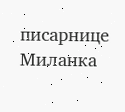писарнице
Миланка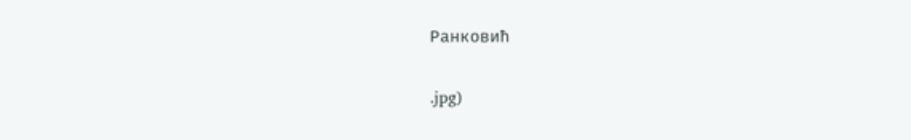Ранковић

.jpg)